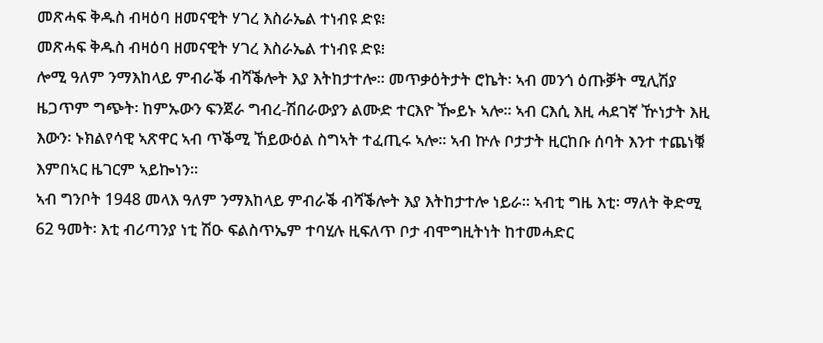መጽሓፍ ቅዱስ ብዛዕባ ዘመናዊት ሃገረ እስራኤል ተነብዩ ድዩ፧
መጽሓፍ ቅዱስ ብዛዕባ ዘመናዊት ሃገረ እስራኤል ተነብዩ ድዩ፧
ሎሚ ዓለም ንማእከላይ ምብራቕ ብሻቕሎት እያ እትከታተሎ። መጥቃዕትታት ሮኬት፡ ኣብ መንጎ ዕጡቓት ሚሊሽያ ዜጋጥም ግጭት፡ ከምኡውን ፍንጀራ ግብረ-ሽበራውያን ልሙድ ተርእዮ ዀይኑ ኣሎ። ኣብ ርእሲ እዚ ሓደገኛ ዅነታት እዚ እውን፡ ኑክልየሳዊ ኣጽዋር ኣብ ጥቕሚ ኸይውዕል ስግኣት ተፈጢሩ ኣሎ። ኣብ ኵሉ ቦታታት ዚርከቡ ሰባት እንተ ተጨነቑ እምበኣር ዜገርም ኣይኰነን።
ኣብ ግንቦት 1948 መላእ ዓለም ንማእከላይ ምብራቕ ብሻቕሎት እያ እትከታተሎ ነይራ። ኣብቲ ግዜ እቲ፡ ማለት ቅድሚ 62 ዓመት፡ እቲ ብሪጣንያ ነቲ ሽዑ ፍልስጥኤም ተባሂሉ ዚፍለጥ ቦታ ብሞግዚትነት ከተመሓድር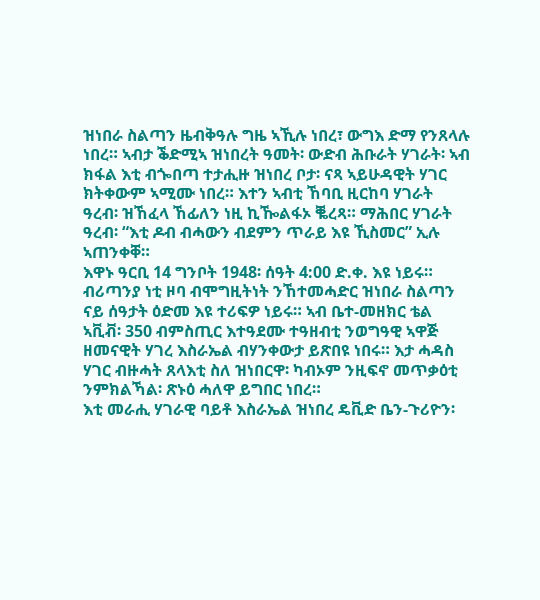ዝነበራ ስልጣን ዜብቅዓሉ ግዜ ኣኺሉ ነበረ፣ ውግእ ድማ የንጸላሉ ነበረ። ኣብታ ቕድሚኣ ዝነበረት ዓመት፡ ውድብ ሕቡራት ሃገራት፡ ኣብ ክፋል እቲ ብጐበጣ ተታሒዙ ዝነበረ ቦታ፡ ናጻ ኣይሁዳዊት ሃገር ክትቀውም ኣሚሙ ነበረ። እተን ኣብቲ ኸባቢ ዚርከባ ሃገራት ዓረብ፡ ዝኸፈላ ኸፊለን ነዚ ኪዀልፋኦ ቘረጻ። ማሕበር ሃገራት ዓረብ፡ “እቲ ዶብ ብሓውን ብደምን ጥራይ እዩ ኺስመር” ኢሉ ኣጠንቀቐ።
እዋኑ ዓርቢ 14 ግንቦት 1948፡ ሰዓት 4:00 ድ.ቀ. እዩ ነይሩ። ብሪጣንያ ነቲ ዞባ ብሞግዚትነት ንኸተመሓድር ዝነበራ ስልጣን ናይ ሰዓታት ዕድመ እዩ ተሪፍዎ ነይሩ። ኣብ ቤተ-መዘክር ቴል ኣቪቭ፡ 350 ብምስጢር እተዓደሙ ተዓዘብቲ ንወግዓዊ ኣዋጅ ዘመናዊት ሃገረ እስራኤል ብሃንቀውታ ይጽበዩ ነበሩ። እታ ሓዳስ ሃገር ብዙሓት ጸላእቲ ስለ ዝነበርዋ፡ ካብኦም ንዚፍኖ መጥቃዕቲ ንምክልኻል፡ ጽኑዕ ሓለዋ ይግበር ነበረ።
እቲ መራሒ ሃገራዊ ባይቶ እስራኤል ዝነበረ ዴቪድ ቤን-ጉሪዮን፡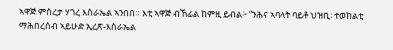ኣዋጅ ምስረታ ሃገረ እስራኤል ኣንበበ። እቲ ኣዋጅ ብኸፊል ከምዚ ይብል፦ “ንሕና ኣባላት ባይቶ ህዝቢ፡ ተወከልቲ ማሕበረሰብ ኣይሁድ ኢረጽ-እስራኤል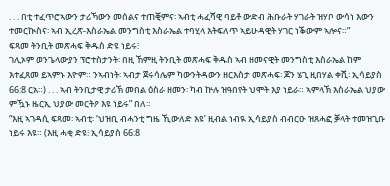. . . በቲ ተፈጥሮኣውን ታሪኻውን መሰልና ተጠቒምና፡ ኣብቲ ሓፈሻዊ ባይቶ ውድብ ሕቡራት ሃገራት ዝሃቦ ውሳነ እውን ተመርኲስና፡ ኣብ ኢረጽ-እስራኤል መንግስቲ እስራኤል ተባሂላ እትፍለጥ ኣይሁዳዊት ሃገር ነቕውም ኣሎና።”
ፍጻመ ትንቢት መጽሓፍ ቅዱስ ድዩ ነይሩ፧
ገሊኦም ወንጌላውያን ፕሮተስታንት፡ በዚ ኸምዚ ትንቢት መጽሓፍ ቅዱስ ኣብ ዘመናዊት መንግስቲ እስራኤል ከም እተፈጸመ ይኣምኑ እዮም። ንኣብነት፡ ኣብታ ጀሩሳሌም ካውንትዳውን ዘርእስታ መጽሓፍ፡ ጆን ሄጊ ዚበሃል ቀሺ፡ ኢሳይያስ 66:8 ርአ።) . . . ኣብ ትንቢታዊ ታሪኽ መበል ዕስራ ዘመን፡ ካብ ኵሉ ዝዓበየት ህሞት እያ ነይራ። ኣምላኽ እስራኤል ህያው ምዃኑ ዜርኢ ህያው መርትዖ እዩ ነይሩ” በለ።
“እዚ ኣገዳሲ ፍጻመ፡ ኣብቲ፡ ‘ህዝቢ ብሓንቲ ግዜ ኺውለድ እዩ’ ዚብል ነብዪ ኢሳይያስ ብብርዑ ዝጸሓፎ ቓላት ተመዝጊቡ ነይሩ እዩ። (እዚ ሓቂ ድዩ፧ ኢሳይያስ 66:8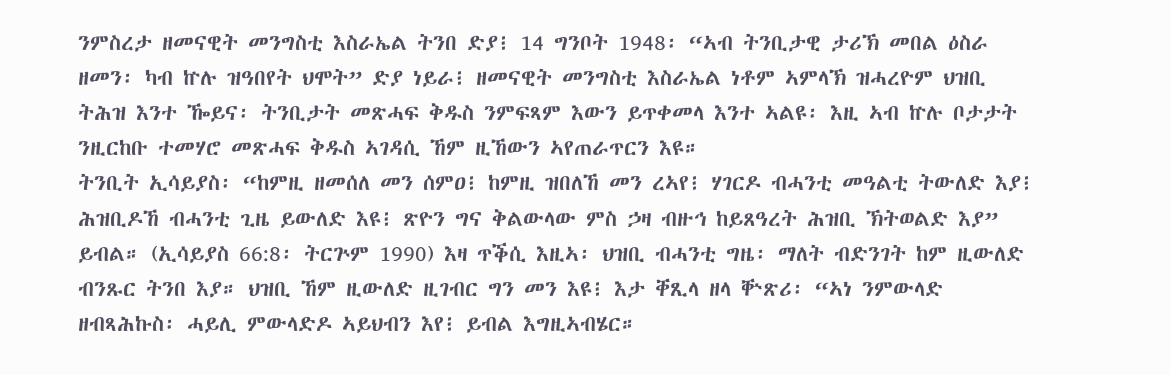ንምስረታ ዘመናዊት መንግስቲ እስራኤል ትንበ ድያ፧ 14 ግንቦት 1948፡ “ኣብ ትንቢታዊ ታሪኽ መበል ዕስራ ዘመን፡ ካብ ኵሉ ዝዓበየት ህሞት” ድያ ነይራ፧ ዘመናዊት መንግስቲ እስራኤል ነቶም ኣምላኽ ዝሓረዮም ህዝቢ ትሕዝ እንተ ዀይና፡ ትንቢታት መጽሓፍ ቅዱስ ንምፍጻም እውን ይጥቀመላ እንተ ኣልዩ፡ እዚ ኣብ ኵሉ ቦታታት ንዚርከቡ ተመሃሮ መጽሓፍ ቅዱስ ኣገዳሲ ኸም ዚኸውን ኣየጠራጥርን እዩ።
ትንቢት ኢሳይያስ፡ “ከምዚ ዘመሰለ መን ሰምዐ፧ ከምዚ ዝበለኸ መን ረኣየ፧ ሃገርዶ ብሓንቲ መዓልቲ ትውለድ እያ፧ ሕዝቢዶኸ ብሓንቲ ጊዜ ይውለድ እዩ፧ ጽዮን ግና ቅልውላው ምስ ኃዛ ብዙኅ ከይጸዓረት ሕዝቢ ኽትወልድ እያ” ይብል። (ኢሳይያስ 66:8፡ ትርጕም 1990) እዛ ጥቕሲ እዚኣ፡ ህዝቢ ብሓንቲ ግዜ፡ ማለት ብድንገት ከም ዚውለድ ብንጹር ትንበ እያ። ህዝቢ ኸም ዚውለድ ዚገብር ግን መን እዩ፧ እታ ቐጺላ ዘላ ቝጽሪ፡ “ኣነ ንምውላድ ዘብጻሕኩስ፡ ሓይሊ ምውላድዶ ኣይህብን እየ፧ ይብል እግዚኣብሄር።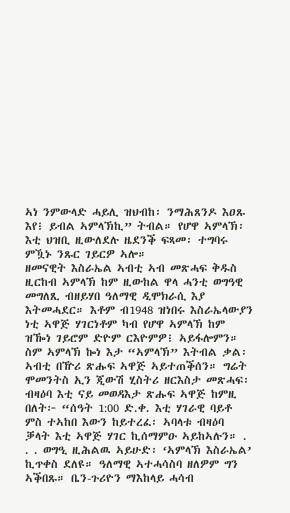ኣነ ንምውላድ ሓይሊ ዝህብከ፡ ንማሕጸንዶ እዐጹ እየ፧ ይብል ኣምላኽኪ” ትብል። የሆዋ ኣምላኽ፡ እቲ ህዝቢ ዚውለደሉ ዜደንቕ ፍጻመ፡ ተግባሩ ምዃኑ ንጹር ገይርዎ ኣሎ።
ዘመናዊት እስራኤል ኣብቲ ኣብ መጽሓፍ ቅዱስ ዚርከብ ኣምላኽ ከም ዚውከል ዋላ ሓንቲ ወግዓዊ መግለጺ ብዘይሃበ ዓለማዊ ዲሞክራሲ እያ እትመሓደር። እቶም ብ1948 ዝነበሩ እስራኤላውያን ነቲ ኣዋጅ ሃገርነቶም ካብ የሆዋ ኣምላኽ ከም ዝዀነ ገይሮም ድዮም ርእዮምዎ፧ ኣይፋሎምን። ስም ኣምላኽ ኰነ እታ “ኣምላኽ” እትብል ቃል፡ ኣብቲ በዅሪ ጽሑፍ ኣዋጅ ኣይተጠቕሰን። ግሬት ሞመንትስ ኢን ጂውሽ ሂስትሪ ዘርእስታ መጽሓፍ፡ ብዛዕባ እቲ ናይ መወዳእታ ጽሑፍ ኣዋጅ ከምዚ በለት፦ “ሰዓት 1:00 ድ.ቀ. እቲ ሃገራዊ ባይቶ ምስ ተኣከበ እውን ከይተረፈ፡ ኣባላቱ ብዛዕባ ቓላት እቲ ኣዋጅ ሃገር ኪሰማምዑ ኣይከኣሉን። . . . ወግዒ ዚሕልዉ ኣይሁድ፡ ‘ኣምላኽ እስራኤል’ ኪጥቀስ ደለዩ። ዓለማዊ ኣተሓሳስባ ዘለዎም ግን ኣቕበጹ። ቤን-ጉሪዮን ማእከላይ ሓሳብ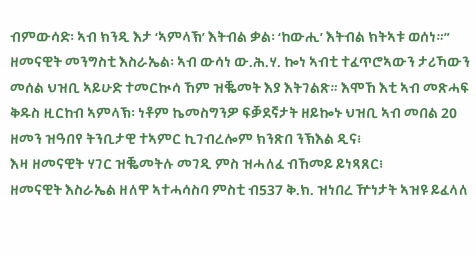ብምውሳድ፡ ኣብ ክንዲ እታ ‘ኣምላኽ’ እትብል ቃል፡ ‘ከውሒ’ እትብል ክትኣቱ ወሰነ።”
ዘመናዊት መንግስቲ እስራኤል፡ ኣብ ውሳነ ው.ሕ.ሃ. ኰነ ኣብቲ ተፈጥሮኣውን ታሪኻውን መሰል ህዝቢ ኣይሁድ ተመርኲሳ ኸም ዝቘመት እያ እትገልጽ። እሞኸ እቲ ኣብ መጽሓፍ ቅዱስ ዚርከብ ኣምላኽ፡ ነቶም ኬመስግንዎ ፍቓደኛታት ዘይኰኑ ህዝቢ ኣብ መበል 20 ዘመን ዝዓበየ ትንቢታዊ ተኣምር ኪገብረሎም ክንጽበ ንኽእል ዲና፧
እዛ ዘመናዊት ሃገር ዝቘመትሉ መገዲ ምስ ዝሓለፈ ብኸመይ ይነጻጸር፧
ዘመናዊት እስራኤል ዘለዋ ኣተሓሳስባ ምስቲ ብ537 ቅ.ክ. ዝነበረ ዅነታት ኣዝዩ ይፈላለ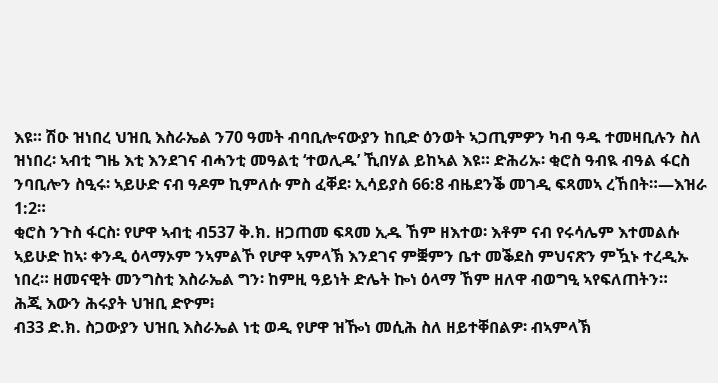እዩ። ሽዑ ዝነበረ ህዝቢ እስራኤል ን70 ዓመት ብባቢሎናውያን ከቢድ ዕንወት ኣጋጢምዎን ካብ ዓዱ ተመዛቢሉን ስለ ዝነበረ፡ ኣብቲ ግዜ እቲ እንደገና ብሓንቲ መዓልቲ ‘ተወሊዱ’ ኺበሃል ይከኣል እዩ። ድሕሪኡ፡ ቂሮስ ዓብዪ ብዓል ፋርስ ንባቢሎን ስዒሩ፡ ኣይሁድ ናብ ዓዶም ኪምለሱ ምስ ፈቐደ፡ ኢሳይያስ 66:8 ብዜደንቕ መገዲ ፍጻመኣ ረኸበት።—እዝራ 1:2።
ቂሮስ ንጉስ ፋርስ፡ የሆዋ ኣብቲ ብ537 ቅ.ክ. ዘጋጠመ ፍጻመ ኢዱ ኸም ዘእተወ፡ እቶም ናብ የሩሳሌም እተመልሱ ኣይሁድ ከኣ፡ ቀንዲ ዕላማኦም ንኣምልኾ የሆዋ ኣምላኽ እንደገና ምቛምን ቤተ መቕደስ ምህናጽን ምዃኑ ተረዲኡ ነበረ። ዘመናዊት መንግስቲ እስራኤል ግን፡ ከምዚ ዓይነት ድሌት ኰነ ዕላማ ኸም ዘለዋ ብወግዒ ኣየፍለጠትን።
ሕጂ እውን ሕሩያት ህዝቢ ድዮም፧
ብ33 ድ.ክ. ስጋውያን ህዝቢ እስራኤል ነቲ ወዲ የሆዋ ዝዀነ መሲሕ ስለ ዘይተቐበልዎ፡ ብኣምላኽ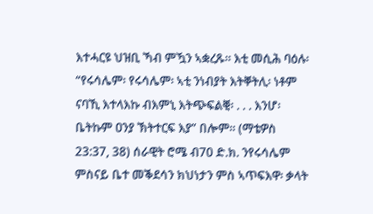እተሓርዩ ህዝቢ ኻብ ምዃን ኣቋረጹ። እቲ መሲሕ ባዕሉ፡ “የሩሳሌም፡ የሩሳሌም፡ ኣቲ ንነብያት እትቐትሊ፡ ነቶም ናባኺ እተላእኩ ብእምኒ እትጭፍልቒ፡ . . . እንሆ፡ ቤትኩም ዐንያ ኽትተርፍ እያ” በሎም። (ማቴዎስ 23:37, 38) ሰራዊት ሮሜ ብ70 ድ.ክ. ንየሩሳሌም ምስናይ ቤተ መቕደሳን ክህነታን ምስ ኣጥፍእዋ፡ ቃላት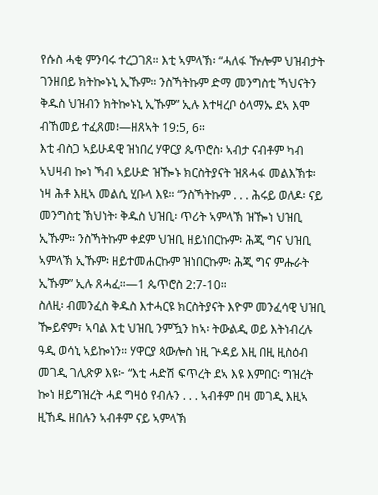የሱስ ሓቂ ምንባሩ ተረጋገጸ። እቲ ኣምላኽ፡ “ሓለፋ ዅሎም ህዝብታት ገንዘበይ ክትኰኑኒ ኢኹም። ንስኻትኩም ድማ መንግስቲ ኻህናትን ቅዱስ ህዝብን ክትኰኑኒ ኢኹም” ኢሉ እተዛረቦ ዕላማኡ ደኣ እሞ ብኸመይ ተፈጸመ፧—ዘጸኣት 19:5, 6።
እቲ ብስጋ ኣይሁዳዊ ዝነበረ ሃዋርያ ጴጥሮስ፡ ኣብታ ናብቶም ካብ ኣህዛብ ኰነ ኻብ ኣይሁድ ዝዀኑ ክርስትያናት ዝጸሓፋ መልእኽቱ፡ ነዛ ሕቶ እዚኣ መልሲ ሂቡላ እዩ። “ንስኻትኩም . . . ሕሩይ ወለዶ፡ ናይ መንግስቲ ኽህነት፡ ቅዱስ ህዝቢ፡ ጥሪት ኣምላኽ ዝዀነ ህዝቢ ኢኹም። ንስኻትኩም ቀደም ህዝቢ ዘይነበርኩም፡ ሕጂ ግና ህዝቢ ኣምላኽ ኢኹም፡ ዘይተመሐርኩም ዝነበርኩም፡ ሕጂ ግና ምሑራት ኢኹም” ኢሉ ጸሓፈ።—1 ጴጥሮስ 2:7-10።
ስለዚ፡ ብመንፈስ ቅዱስ እተሓርዩ ክርስትያናት እዮም መንፈሳዊ ህዝቢ ዀይኖም፣ ኣባል እቲ ህዝቢ ንምዃን ከኣ፡ ትውልዲ ወይ እትነብረሉ ዓዲ ወሳኒ ኣይኰነን። ሃዋርያ ጳውሎስ ነዚ ጕዳይ እዚ በዚ ዚስዕብ መገዲ ገሊጽዎ እዩ፦ “እቲ ሓድሽ ፍጥረት ደኣ እዩ እምበር፡ ግዝረት ኰነ ዘይግዝረት ሓደ ግዛዕ የብሉን . . . ኣብቶም በዛ መገዲ እዚኣ ዚኸዱ ዘበሉን ኣብቶም ናይ ኣምላኽ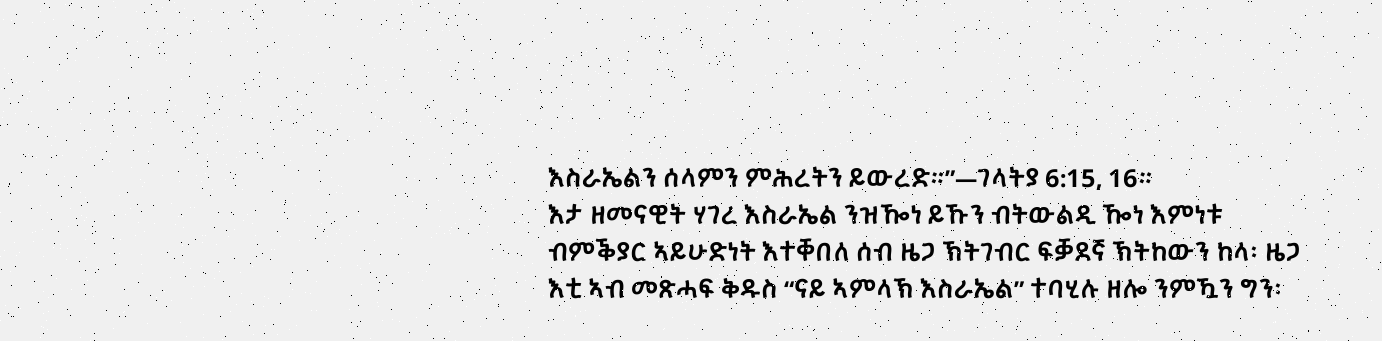እስራኤልን ሰላምን ምሕረትን ይውረድ።”—ገላትያ 6:15, 16።
እታ ዘመናዊት ሃገረ እስራኤል ንዝዀነ ይኹን ብትውልዲ ዀነ እምነቱ ብምቕያር ኣይሁድነት እተቐበለ ሰብ ዜጋ ኽትገብር ፍቓደኛ ኽትከውን ከላ፡ ዜጋ እቲ ኣብ መጽሓፍ ቅዱስ “ናይ ኣምላኽ እስራኤል” ተባሂሉ ዘሎ ንምዃን ግን፡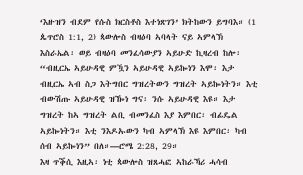‘እዙዝን ብደም የሱስ ክርስቶስ እተነጽገን’ ክትከውን ይግባእ። (1 ጴጥሮስ 1:1, 2) ጳውሎስ ብዛዕባ ኣባላት ናይ ኣምላኽ እስራኤል፡ ወይ ብዛዕባ መንፈሳውያን ኣይሁድ ኪዛረብ ከሎ፡ “ብዚርኤ ኣይሁዳዊ ምዃን ኣይሁዳዊ ኣይኰነን እሞ፡ እታ ብዚርኤ ኣብ ስጋ እትግበር ግዝረትውን ግዝረት ኣይኰነትን። እቲ ብውሽጡ ኣይሁዳዊ ዝዀነ ግና፡ ንሱ ኣይሁዳዊ እዩ። እታ ግዝረት ከኣ ግዝረት ልቢ ብመንፈስ እያ እምበር፡ ብፊዴል ኣይኰነትን። እቲ ንእዶኡውን ካብ ኣምላኽ እዩ እምበር፡ ካብ ሰብ ኣይኰነን” በለ።—ሮሜ 2:28, 29።
እዛ ጥቕሲ እዚኣ፡ ነቲ ጳውሎስ ዝጸሓፎ ኣከራኻሪ ሓሳብ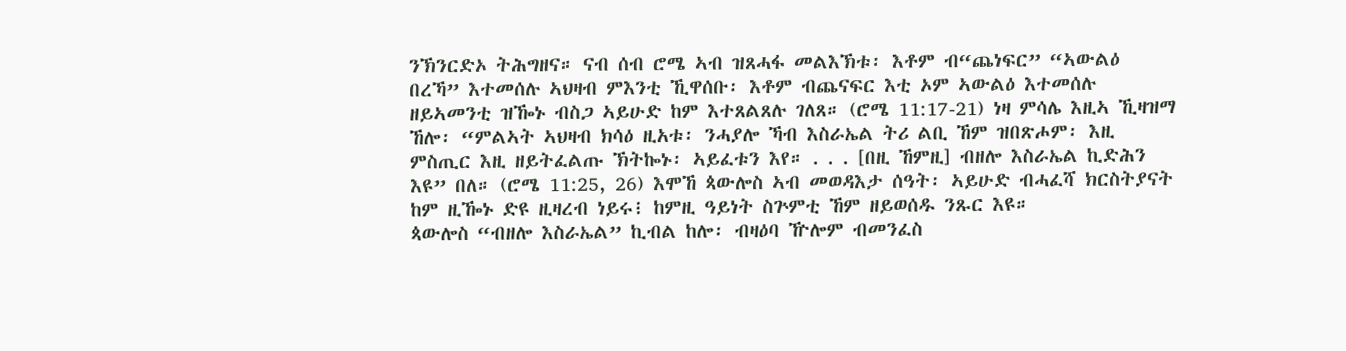ንኽንርድኦ ትሕግዘና። ናብ ሰብ ሮሜ ኣብ ዝጸሓፋ መልእኽቱ፡ እቶም ብ“ጨነፍር” “ኣውልዕ በረኻ” እተመሰሉ ኣህዛብ ምእንቲ ኺዋሰቡ፡ እቶም ብጨናፍር እቲ ኦም ኣውልዕ እተመሰሉ ዘይኣመንቲ ዝዀኑ ብስጋ ኣይሁድ ከም እተጸልጸሉ ገለጸ። (ሮሜ 11:17-21) ነዛ ምሳሌ እዚኣ ኺዛዝማ ኸሎ፡ “ምልኣት ኣህዛብ ክሳዕ ዚአቱ፡ ንሓያሎ ኻብ እስራኤል ትሪ ልቢ ኸም ዝበጽሖም፡ እዚ ምስጢር እዚ ዘይትፈልጡ ኽትኰኑ፡ ኣይፈቱን እየ። . . . [በዚ ኸምዚ] ብዘሎ እስራኤል ኪድሕን እዩ” በለ። (ሮሜ 11:25, 26) እሞኸ ጳውሎስ ኣብ መወዳእታ ሰዓት፡ ኣይሁድ ብሓፈሻ ክርስትያናት ከም ዚዀኑ ድዩ ዚዛረብ ነይሩ፧ ከምዚ ዓይነት ስጕምቲ ኸም ዘይወሰዱ ንጹር እዩ።
ጳውሎስ “ብዘሎ እስራኤል” ኪብል ከሎ፡ ብዛዕባ ዅሎም ብመንፈስ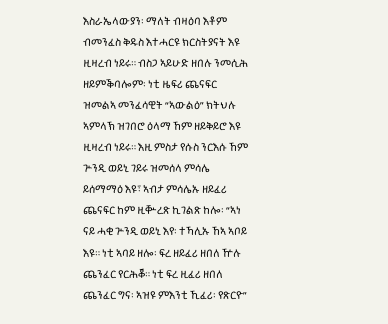እስራኤላውያን፡ ማለት ብዛዕባ እቶም ብመንፈስ ቅዱስ እተሓርዩ ክርስትያናት እዩ ዚዛረብ ነይሩ። ብስጋ ኣይሁድ ዘበሉ ንመሲሕ ዘይምቕባሎም፡ ነቲ ዜፍሪ ጨናፍር ዝመልኣ መንፈሳዊት “ኣውልዕ” ክትህሉ ኣምላኽ ዝገበሮ ዕላማ ኸም ዘይቅይሮ እዩ ዚዛረብ ነይሩ። እዚ ምስታ የሱስ ንርእሱ ኸም ጕንዲ ወይኒ ገይሩ ዝመሰላ ምሳሌ ይሰማማዕ እዩ፣ ኣብታ ምሳሌኡ ዘይፈሪ ጨናፍር ከም ዚቝረጽ ኪገልጽ ከሎ፡ “ኣነ ናይ ሓቂ ጕንዲ ወይኒ እየ፡ ተኻሊኡ ኸኣ ኣቦይ እዩ። ነቲ ኣባይ ዘሎ፡ ፍረ ዘይፈሪ ዘበለ ዅሉ ጨንፈር የርሕቖ። ነቲ ፍረ ዚፈሪ ዘበለ ጨንፈር ግና፡ ኣዝዩ ምእንቲ ኺፈሪ፡ የጽርዮ”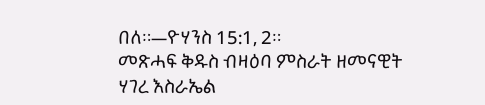በለ።—ዮሃንስ 15:1, 2።
መጽሓፍ ቅዱስ ብዛዕባ ምስራት ዘመናዊት ሃገረ እስራኤል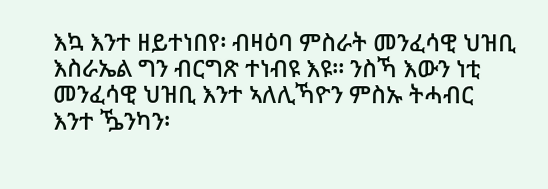እኳ እንተ ዘይተነበየ፡ ብዛዕባ ምስራት መንፈሳዊ ህዝቢ እስራኤል ግን ብርግጽ ተነብዩ እዩ። ንስኻ እውን ነቲ መንፈሳዊ ህዝቢ እንተ ኣለሊኻዮን ምስኡ ትሓብር እንተ ዄንካን፡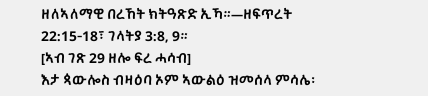ዘለኣለማዊ በረኸት ክትዓጽድ ኢኻ።—ዘፍጥረት 22:15-18፣ ገላትያ 3:8, 9።
[ኣብ ገጽ 29 ዘሎ ፍረ ሓሳብ]
እታ ጳውሎስ ብዛዕባ ኦም ኣውልዕ ዝመሰላ ምሳሌ፡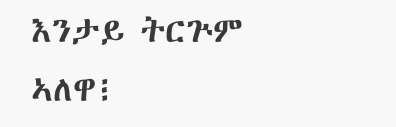እንታይ ትርጕም ኣለዋ፧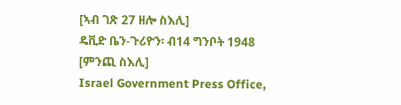[ኣብ ገጽ 27 ዘሎ ስእሊ]
ዴቪድ ቤን-ጉሪዮን፡ ብ14 ግንቦት 1948
[ምንጪ ስእሊ]
Israel Government Press Office,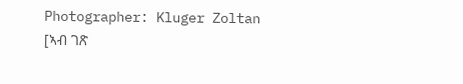Photographer: Kluger Zoltan
[ኣብ ገጽ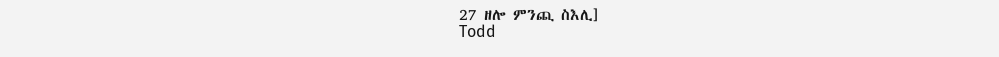27 ዘሎ ምንጪ ስእሊ]
Todd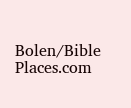Bolen/Bible Places.com